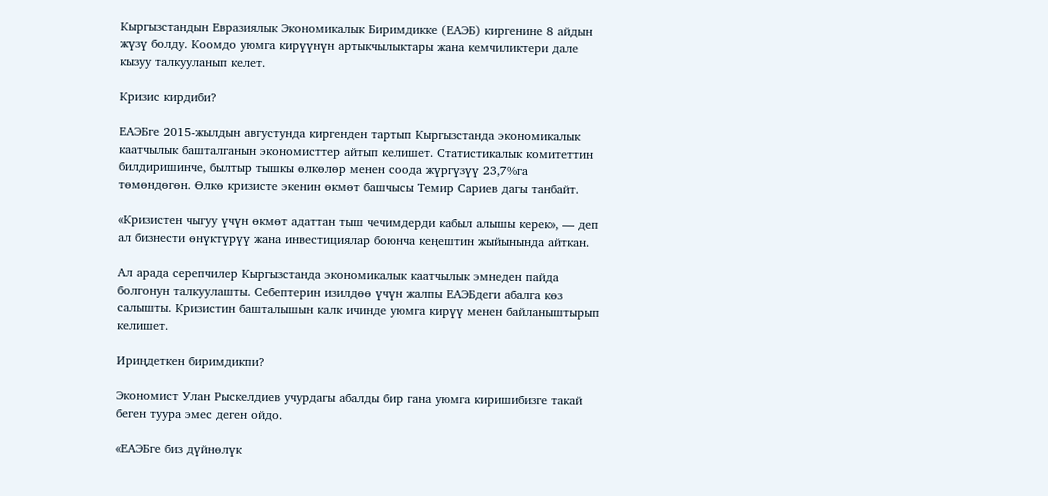Кыргызстандын Евразиялык Экономикалык Биримдикке (ЕАЭБ) киргенине 8 айдын жүзү болду. Коомдо уюмга кирүүнүн артыкчылыктары жана кемчиликтери дале кызуу талкууланып келет.

Кризис кирдиби?

ЕАЭБге 2015-жылдын августунда киргенден тартып Кыргызстанда экономикалык каатчылык башталганын экономисттер айтып келишет. Статистикалык комитеттин билдиришинче, былтыр тышкы өлкөлөр менен соода жүргүзүү 23,7%га төмөндөгөн. Өлкө кризисте экенин өкмөт башчысы Темир Сариев дагы танбайт.

«Кризистен чыгуу үчүн өкмөт адаттан тыш чечимдерди кабыл алышы керек», — деп ал бизнести өнүктүрүү жана инвестициялар боюнча кеңештин жыйынында айткан.

Ал арада серепчилер Кыргызстанда экономикалык каатчылык эмнеден пайда болгонун талкуулашты. Себептерин изилдөө үчүн жалпы ЕАЭБдеги абалга көз салышты. Кризистин башталышын калк ичинде уюмга кирүү менен байланыштырып келишет.

Ириңдеткен биримдикпи?

Экономист Улан Рыскелдиев учурдагы абалды бир гана уюмга киришибизге такай беген туура эмес деген ойдо.

«ЕАЭБге биз дүйнөлүк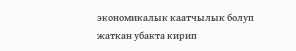экономикалык каатчылык болуп жаткан убакта кирип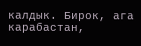калдык. Бирок, ага карабастан,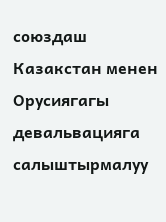союздаш Казакстан менен Орусиягагы девальвацияга салыштырмалуу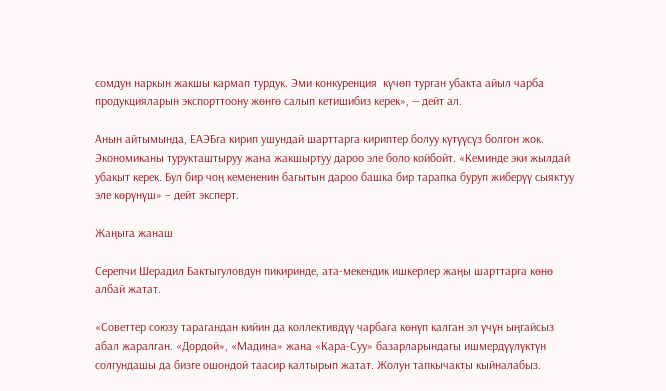сомдун наркын жакшы кармап турдук. Эми конкуренция  күчөп турган убакта айыл чарба продукцияларын экспорттоону жөнгө салып кетишибиз керек», — дейт ал.

Анын айтымында, ЕАЭБга кирип ушундай шарттарга кириптер болуу күтүүсүз болгон жок. Экономиканы турукташтыруу жана жакшыртуу дароо эле боло койбойт. «Кеминде эки жылдай убакыт керек. Бул бир чоң кемененин багытын дароо башка бир тарапка буруп жиберүү сыяктуу эле көрүнүш» – дейт эксперт.

Жаңыга жанаш

Серепчи Шерадил Бактыгуловдун пикиринде, ата-мекендик ишкерлер жаңы шарттарга көнө албай жатат.

«Советтер союзу тарагандан кийин да коллективдүү чарбага көнүп калган эл үчүн ыңгайсыз абал жаралган. «Дордой», «Мадина» жана «Кара-Суу» базарларындагы ишмердүүлүктүн солгундашы да бизге ошондой таасир калтырып жатат. Жолун тапкычакты кыйналабыз.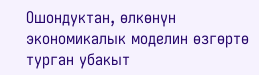Ошондуктан, өлкөнүн экономикалык моделин өзгөртө турган убакыт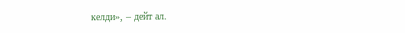келди», – дейт ал.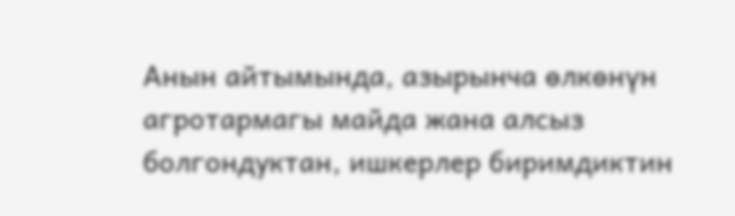Анын айтымында, азырынча өлкөнүн агротармагы майда жана алсыз болгондуктан, ишкерлер биримдиктин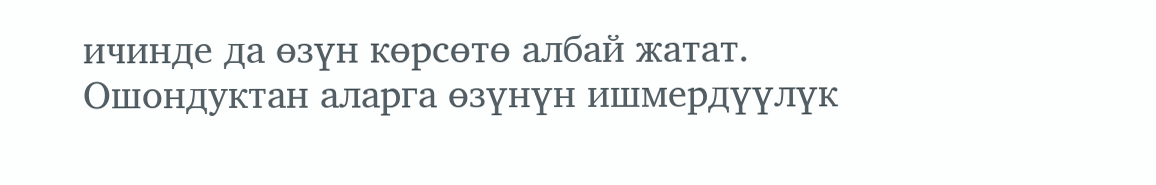ичинде да өзүн көрсөтө албай жатат. Ошондуктан аларга өзүнүн ишмердүүлүк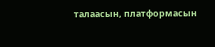талаасын, платформасын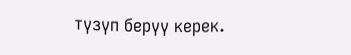түзүп берүү керек.